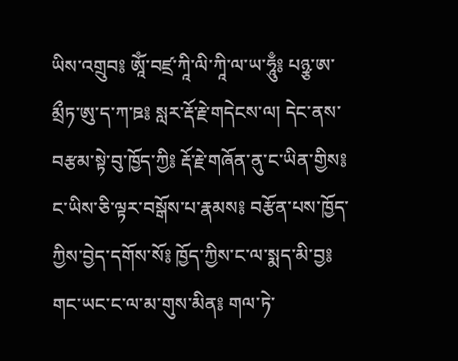ཡིས་འགྲུབ༔ ཨཱོཾ་བཛྲ་ཀཱི་ལི་ཀཱི་ལ་ཡ་ཧཱུྃ༔ པཉྩ་ཨ་མྲྀཏ་ཨུ་ད་ཀ་ཋ༔ སླར་རྡོ་རྗེ་གདེངས་ལ། དེང་ནས་བརྩམ་སྟེ་བུ་ཁྱོད་ཀྱི༔ རྡོ་རྗེ་གཞོན་ནུ་ང་ཡིན་གྱིས༔ ང་ཡིས་ཅི་ལྟར་བསྒོས་པ་རྣམས༔ བརྩོན་པས་ཁྱོད་ཀྱིས་བྱེད་དགོས་སོ༔ ཁྱོད་ཀྱིས་ང་ལ་སྨད་མི་བྱ༔ གང་ཡང་ང་ལ་མ་གུས་མིན༔ གལ་ཏེ་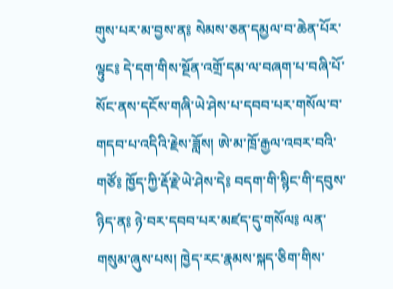གུས་པར་མ་བྱས་ན༔ སེམས་ཅན་དམྱལ་བ་ཆེན་པོར་ལྟུང༔ དེ་དག་གིས་སྔོན་འགྲོ་དམ་ལ་བཞག་པ་བཞི་པོ་སོང་ནས་དངོས་གཞི་ཡེ་ཤེས་པ་དབབ་པར་གསོལ་བ་གདབ་པ་འདིའི་རྗེས་ཟློས། ཨེ་མ་ཁྲོ་རྒྱལ་འབར་བའི་གཙོ༔ ཁྱོད་ཀྱི་རྡོ་རྗེ་ཡེ་ཤེས་དེ༔ བདག་གི་སྙིང་གི་དབུས་ཉིད་ན༔ ཉེ་བར་དབབ་པར་མཛད་དུ་གསོལ༔ ལན་གསུམ་ཞུས་པས། ཁྱེད་རང་རྣམས་སྐད་ཅིག་གིས་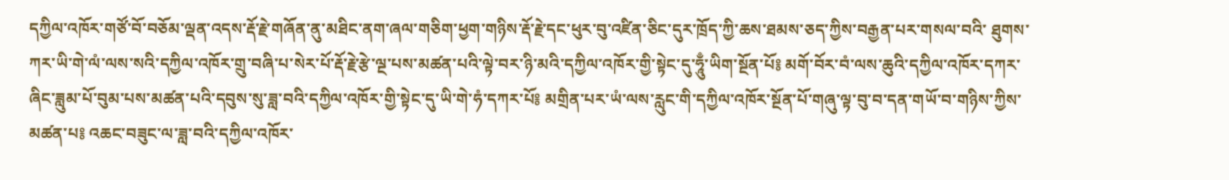དཀྱིལ་འཁོར་གཙོ་བོ་བཅོམ་ལྡན་འདས་རྡོ་རྗེ་གཞོན་ནུ་མཐིང་ནག་ཞལ་གཅིག་ཕྱག་གཉིས་རྡོ་རྗེ་དང་ཕུར་བུ་འཛིན་ཅིང་དུར་ཁྲོད་ཀྱི་ཆས་ཐམས་ཅད་ཀྱིས་བརྒྱན་པར་གསལ་བའི་ ཐུགས་ཀར་ཡི་གེ་ལཾ་ལས་སའི་དཀྱིལ་འཁོར་གྲུ་བཞི་པ་སེར་པོ་རྡོ་རྗེ་རྩེ་ལྔ་པས་མཚན་པའི་ལྟེ་བར་ཉི་མའི་དཀྱིལ་འཁོར་གྱི་སྟེང་དུ་ཧཱུྃ་ཡིག་སྔོན་པོ༔ མགོ་བོར་བཾ་ལས་ཆུའི་དཀྱིལ་འཁོར་དཀར་ཞིང་ཟླུམ་པོ་བུམ་པས་མཚན་པའི་དབུས་སུ་ཟླ་བའི་དཀྱིལ་འཁོར་གྱི་སྟེང་དུ་ཡི་གེ་ཧཾ་དཀར་པོ༔ མགྲིན་པར་ཡཾ་ལས་རླུང་གི་དཀྱིལ་འཁོར་སྔོན་པོ་གཞུ་ལྟ་བུ་བ་དན་གཡོ་བ་གཉིས་ཀྱིས་མཚན་པ༔ འཆང་བཟུང་ལ་ཟླ་བའི་དཀྱིལ་འཁོར་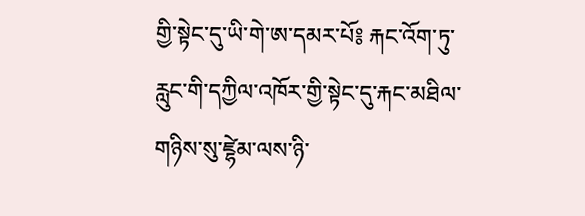གྱི་སྟེང་དུ་ཡི་གེ་ཨ་དམར་པོ༔ རྐང་འོག་ཏུ་རླུང་གི་དཀྱིལ་འཁོར་གྱི་སྟེང་དུ་རྐང་མཐིལ་གཉིས་སུ་ཛྷེམ་ལས་ཉི་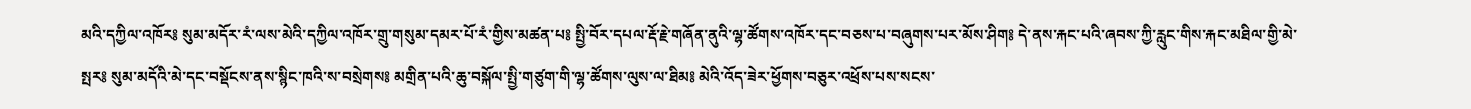མའི་དཀྱིལ་འཁོར༔ སུམ་མདོར་རཾ་ལས་མེའི་དཀྱིལ་འཁོར་གྲུ་གསུམ་དམར་པོ་རཾ་གྱིས་མཚན་པ༔ སྤྱི་བོར་དཔལ་རྡོ་རྗེ་གཞོན་ནུའི་ལྷ་ཚོགས་འཁོར་དང་བཅས་པ་བཞུགས་པར་མོས་ཤིག༔ དེ་ནས་རྐང་པའི་ཞབས་ཀྱི་རླུང་གིས་རྐང་མཐིལ་གྱི་མེ་སྤར༔ སུམ་མདོའི་མེ་དང་བསྡོངས་ནས་སྙིང་ཁའི་ས་བསྲེགས༔ མགྲིན་པའི་ཆུ་བསྐོལ་སྤྱི་གཙུག་གི་ལྷ་ཚོགས་ལུས་ལ་ཐིམ༔ མེའི་འོད་ཟེར་ཕྱོགས་བཅུར་འཕྲོས་པས་སངས་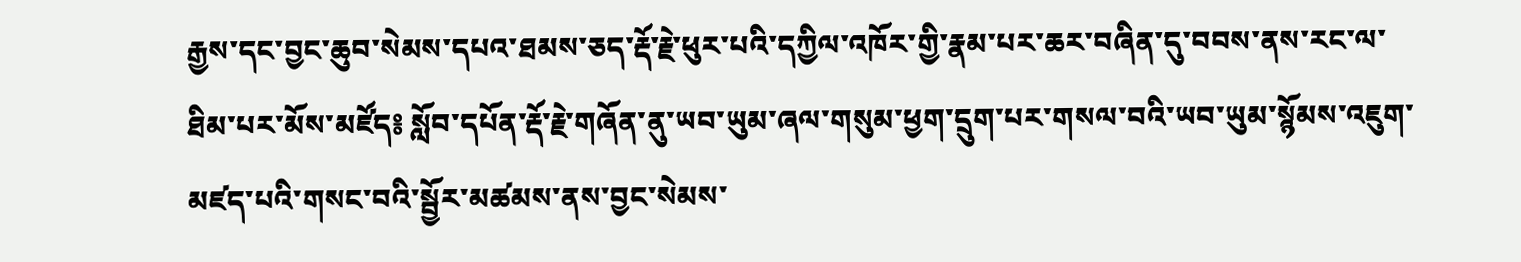རྒྱས་དང་བྱང་ཆུབ་སེམས་དཔའ་ཐམས་ཅད་རྡོ་རྗེ་ཕུར་པའི་དཀྱིལ་འཁོར་གྱི་རྣམ་པར་ཆར་བཞིན་དུ་བབས་ནས་རང་ལ་ཐིམ་པར་མོས་མཛོད༔ སློབ་དཔོན་རྡོ་རྗེ་གཞོན་ནུ་ཡབ་ཡུམ་ཞལ་གསུམ་ཕྱག་དྲུག་པར་གསལ་བའི་ཡབ་ཡུམ་སྙོམས་འཇུག་མཛད་པའི་གསང་བའི་སྦྱོར་མཚམས་ནས་བྱང་སེམས་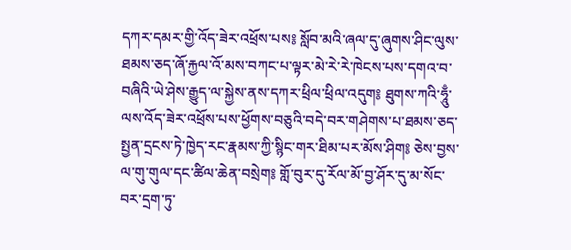དཀར་དམར་གྱི་འོད་ཟེར་འཕྲོས་པས༔ སློབ་མའི་ཞལ་དུ་ཞུགས་ཤིང་ལུས་ཐམས་ཅད་ཞོ་རྐྱལ་འོ་མས་བཀང་པ་ལྟར་མེ་རེ་རེ་ཁེངས་པས་དགའ་བ་བཞིའི་ཡེ་ཤེས་རྒྱུད་ལ་སྐྱེས་ནས་དཀར་ཕྲིལ་ཕྲིལ་འདུག༔ ཐུགས་ཀའི་ཧཱུྃ་ལས་འོད་ཟེར་འཕྲོས་པས་ཕྱོགས་བཅུའི་བདེ་བར་གཤེགས་པ་ཐམས་ཅད་སྤྱན་དྲངས་ཏེ་ཁྱེད་རང་རྣམས་ཀྱི་སྙིང་གར་ཐིམ་པར་མོས་ཤིག༔ ཅེས་བྱས་ལ་གུ་གུལ་དང་ཚིལ་ཆེན་བསྲེག༔ གློ་བུར་དུ་རོལ་མོ་བྱ་ཤོར་དུ་མ་སོང་བར་དྲག་ཏུ་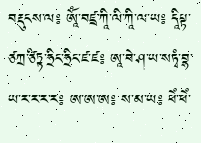བརྡུངས་ལ༔ ཨཱོཾ་བཛྲ་ཀཱི་ལི་ཀཱི་ལ་ཡ༔ དཱིཔྟ་ཙཀྲ་ཙིཏྟ་ཧྲིང་ཧྲིང་ཛ་ཛ༔ ཨཱ་བེ་ཤ་ཡ་སཏྭཾ་བྷ་ཡ་ར་ར་ར་ར༔ ཨ་ཨ་ཨ༔ ས་མ་ཡ༔ ཕེཾ་ཕེཾ་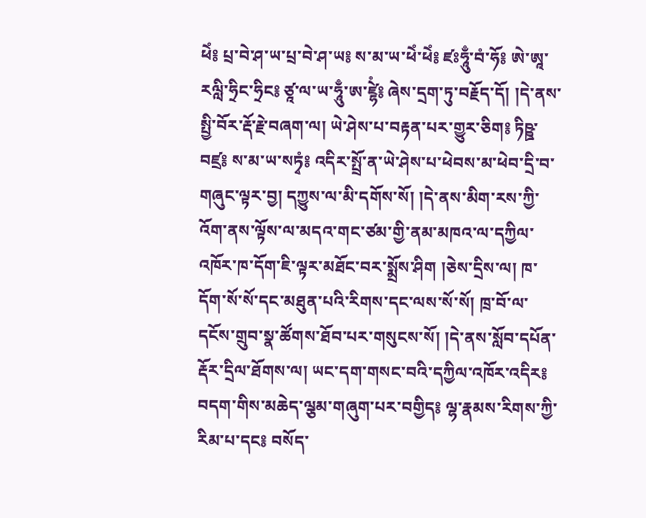ཕེཾ༔ པྲ་བེ་ཤ་ཡ་པྲ་བེ་ཤ་ཡ༔ ས་མ་ཡ་ཕེཾ་ཕེཾ༔ ཛཿཧཱུྃ་བཾ་ཧོ༔ ཨེ་ཨཱ་རལླི་ཧྲིང་ཧྲིང༔ ཙཱ་ལ་ཡ་ཧཱུྃ་ཨ་ཛྷེཾ༔ ཞེས་དྲག་ཏུ་བརྗོད་དོ། །དེ་ནས་སྤྱི་བོར་རྡོ་རྗེ་བཞག་ལ། ཡེ་ཤེས་པ་བརྟན་པར་གྱུར་ཅིག༔ ཏིཥྛ་བཛྲ༔ ས་མ་ཡ་སཏྭཾ༔ འདིར་སྤྲོ་ན་ཡེ་ཤེས་པ་ཕེབས་མ་ཕེབ་དྲི་བ་གཞུང་ལྟར་བྱ། དཀྱུས་ལ་མི་དགོས་སོ། །དེ་ནས་མིག་རས་ཀྱི་འོག་ནས་ལྟོས་ལ་མདའ་གང་ཙམ་གྱི་ནམ་མཁའ་ལ་དཀྱིལ་འཁོར་ཁ་དོག་ཇི་ལྟར་མཐོང་བར་སྨྲོས་ཤིག །ཅེས་དྲིས་ལ། ཁ་དོག་སོ་སོ་དང་མཐུན་པའི་རིགས་དང་ལས་སོ་སོ། ཁྲ་བོ་ལ་དངོས་གྲུབ་སྣ་ཚོགས་ཐོབ་པར་གསུངས་སོ། །དེ་ནས་སློབ་དཔོན་རྡོར་དྲིལ་ཐོགས་ལ། ཡང་དག་གསང་བའི་དཀྱིལ་འཁོར་འདིར༔ བདག་གིས་མཆེད་ལྕམ་གཞུག་པར་བགྱིད༔ ལྷ་རྣམས་རིགས་ཀྱི་རིམ་པ་དང༔ བསོད་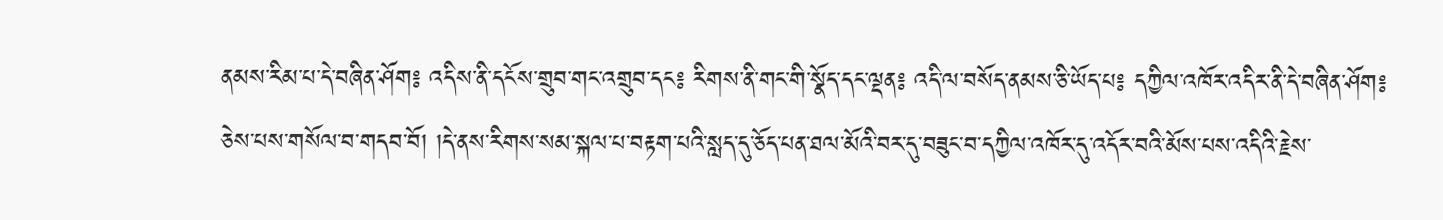ནམས་རིམ་པ་དེ་བཞིན་ཤོག༔ འདིས་ནི་དངོས་གྲུབ་གང་འགྲུབ་དང༔ རིགས་ནི་གང་གི་སྣོད་དང་ལྡན༔ འདི་ལ་བསོད་ནམས་ཅི་ཡོད་པ༔ དཀྱིལ་འཁོར་འདིར་ནི་དེ་བཞིན་ཤོག༔ ཅེས་པས་གསོལ་བ་གདབ་བོ། །དེ་ནས་རིགས་སམ་སྐལ་པ་བརྟག་པའི་སླད་དུ་ཅོད་པན་ཐལ་མོའི་བར་དུ་བཟུང་བ་དཀྱིལ་འཁོར་དུ་འདོར་བའི་མོས་པས་འདིའི་རྗེས་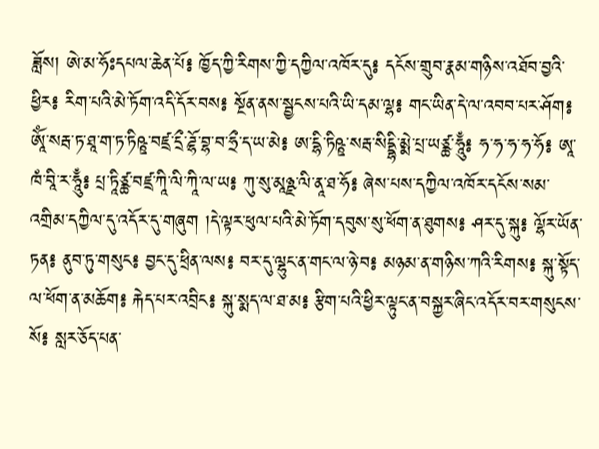ཟློས། ཨེ་མ་ཧོཿདཔལ་ཆེན་པོ༔ ཁྱོད་ཀྱི་རིགས་ཀྱི་དཀྱིལ་འཁོར་དུ༔ དངོས་གྲུབ་རྣམ་གཉིས་འཐོབ་བྱའི་ཕྱིར༔ རིག་པའི་མེ་ཏོག་འདི་དོར་བས༔ སྔོན་ནས་སྦྱངས་པའི་ཡི་དམ་ལྷ༔ གང་ཡིན་དེ་ལ་འབབ་པར་ཤོག༔ ཨཱོཾ་སརྦ་ཏ་ཐཱ་ག་ཏ་ཏིཥྛ་བཛྲ་དྲྀ་ཌྷོ་བྷ་བ་ཧྲྀ་ད་ཡ་མེ༔ ཨ་དྷི་ཏིཥྛ་སརྦ་སིདྡྷི་མྨེ་པྲ་ཡཙྪ་ཧཱུྃ༔ ཧ་ཧ་ཧ་ཧ་ཧོ༔ ཨཱ་ཁཾ་བཱི་ར་ཧཱུྃ༔ པྲ་ཏཱིཙྪ་བཛྲ་ཀཱི་ལི་ཀཱི་ལ་ཡ༔ ཀུ་སུ་མཱཉྫ་ལི་ནཱ་ཐ་ཧོ༔ ཞེས་པས་དཀྱིལ་འཁོར་དངོས་སམ་འགྲིམ་དཀྱིལ་དུ་འདོར་དུ་གཞུག །དེ་ལྟར་ཕུལ་པའི་མེ་ཏོག་དབུས་སུ་ཕོག་ན་ཐུགས༔ ཤར་དུ་སྐུ༔ ལྷོར་ཡོན་ཏན༔ ནུབ་ཏུ་གསུང༔ བྱང་དུ་ཕྲིན་ལས༔ བར་དུ་ལྷུང་ན་གང་ལ་ཉེ་བ༔ མཉམ་ན་གཉིས་ཀའི་རིགས༔ སྐུ་སྟོད་ལ་ཕོག་ན་མཆོག༔ རྐེད་པར་འབྲིང༔ སྐུ་སྨད་ལ་ཐ་མ༔ རྩིག་པའི་ཕྱིར་ལྟུང་ན་བསྐྱར་ཞིང་འདོར་བར་གསུངས་སོ༔ སླར་ཅོད་པན་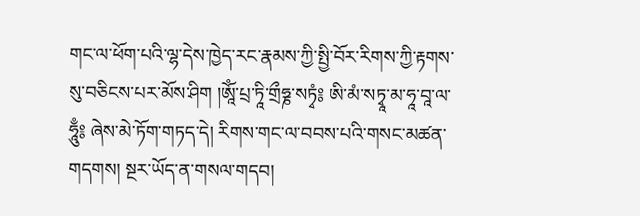གང་ལ་ཕོག་པའི་ལྷ་དེས་ཁྱེད་རང་རྣམས་ཀྱི་སྤྱི་བོར་རིགས་ཀྱི་རྟགས་སུ་བཅིངས་པར་མོས་ཤིག །ཨཱོཾ་པྲ་ཏཱི་གྲྀཧྞ་སཏྭཾ༔ ཨི་མཾ་སཏྭཱ་མ་ཧཱ་བཱ་ལ་ཧཱུྃ༔ ཞེས་མེ་ཏོག་གཏད་དེ། རིགས་གང་ལ་བབས་པའི་གསང་མཚན་གདགས། སྔར་ཡོད་ན་གསལ་གདབ།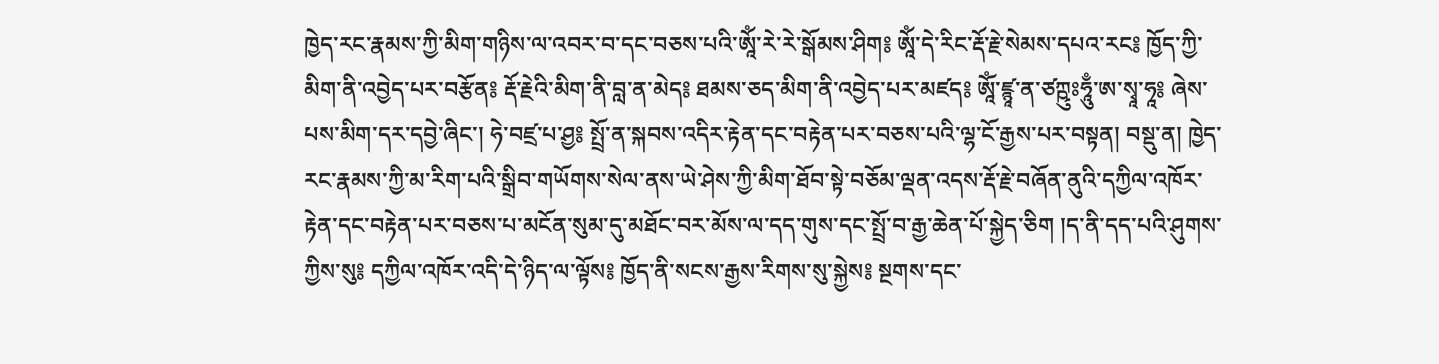ཁྱེད་རང་རྣམས་ཀྱི་མིག་གཉིས་ལ་འབར་བ་དང་བཅས་པའི་ཨཱོཾ་རེ་རེ་སྒོམས་ཤིག༔ ཨཱོཾ་དེ་རིང་རྡོ་རྗེ་སེམས་དཔའ་རང༔ ཁྱོད་ཀྱི་མིག་ནི་འབྱེད་པར་བརྩོན༔ རྡོ་རྗེའི་མིག་ནི་བླ་ན་མེད༔ ཐམས་ཅད་མིག་ནི་འབྱེད་པར་མཛད༔ ཨཱོཾ་ཛྙཱ་ན་ཙཀྵུཿཧཱུྃ་ཨ་སྭཱ་ཧཱ༔ ཞེས་པས་མིག་དར་དབྱེ་ཞིང་། ཧེ་བཛྲ་པ་ཤྱ༔ སྤྲོ་ན་སྐབས་འདིར་རྟེན་དང་བརྟེན་པར་བཅས་པའི་ལྷ་ངོ་རྒྱས་པར་བསྟན། བསྡུ་ན། ཁྱེད་རང་རྣམས་ཀྱི་མ་རིག་པའི་སྒྲིབ་གཡོགས་སེལ་ནས་ཡེ་ཤེས་ཀྱི་མིག་ཐོབ་སྟེ་བཅོམ་ལྡན་འདས་རྡོ་རྗེ་བཞོན་ནུའི་དཀྱིལ་འཁོར་རྟེན་དང་བརྟེན་པར་བཅས་པ་མངོན་སུམ་དུ་མཐོང་བར་མོས་ལ་དད་གུས་དང་སྤྲོ་བ་རྒྱ་ཆེན་པོ་སྐྱེད་ཅིག །ད་ནི་དད་པའི་ཤུགས་ཀྱིས་སུ༔ དཀྱིལ་འཁོར་འདི་དེ་ཉིད་ལ་ལྟོས༔ ཁྱོད་ནི་སངས་རྒྱས་རིགས་སུ་སྐྱེས༔ སྔགས་དང་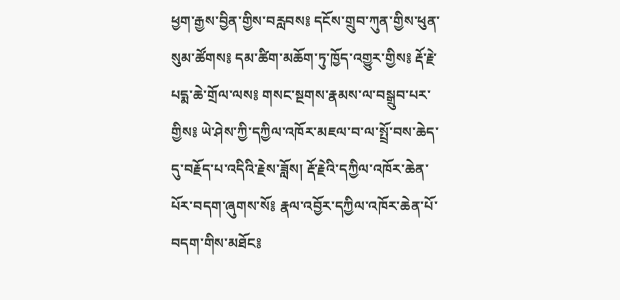ཕྱག་རྒྱས་བྱིན་གྱིས་བརླབས༔ དངོས་གྲུབ་ཀུན་གྱིས་ཕུན་སུམ་ཚོགས༔ དམ་ཚིག་མཆོག་ཏུ་ཁྱོད་འགྱུར་གྱིས༔ རྡོ་རྗེ་པདྨ་ཆེ་གྲོལ་ལས༔ གསང་སྔགས་རྣམས་ལ་བསྒྲུབ་པར་གྱིས༔ ཡེ་ཤེས་ཀྱི་དཀྱིལ་འཁོར་མཇལ་བ་ལ་སྤྲོ་བས་ཆེད་དུ་བརྗོད་པ་འདིའི་རྗེས་ཟློས། རྡོ་རྗེའི་དཀྱིལ་འཁོར་ཆེན་པོར་བདག་ཞུགས་སོ༔ རྣལ་འབྱོར་དཀྱིལ་འཁོར་ཆེན་པོ་བདག་གིས་མཐོང༔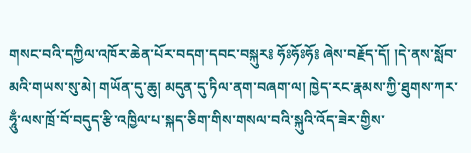གསང་བའི་དཀྱིལ་འཁོར་ཆེན་པོར་བདག་དབང་བསྐུར༔ ཧོཿཧོཿཧོ༔ ཞེས་བརྗོད་དོ། །དེ་ནས་སློབ་མའི་གཡས་སུ་མེ། གཡོན་དུ་ཆུ། མདུན་དུ་ཏིལ་ནག་བཞག་ལ། ཁྱེད་རང་རྣམས་ཀྱི་ཐུགས་ཀར་ཧཱུྃ་ལས་ཁྲོ་བོ་བདུད་རྩི་འཁྱིལ་པ་སྐད་ཅིག་གིས་གསལ་བའི་སྐུའི་འོད་ཟེར་གྱིས་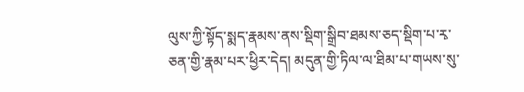ལུས་ཀྱི་སྟོད་སྨད་རྣམས་ནས་སྡིག་སྒྲིབ་ཐམས་ཅད་སྡིག་པ་རྭ་ཅན་གྱི་རྣམ་པར་ཕྱིར་དེད། མདུན་གྱི་ཏིལ་ལ་ཐིམ་པ་གཡས་སུ་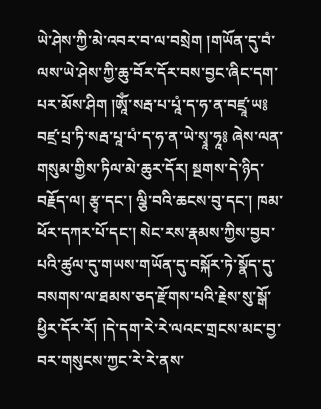ཡེ་ཤེས་ཀྱི་མེ་འབར་བ་ལ་བསྲེག །གཡོན་དུ་བཾ་ལས་ཡེ་ཤེས་ཀྱི་ཆུ་བོར་དོར་བས་བྱང་ཞིང་དག་པར་མོས་ཤིག །ཨཱོཾ་སརྦ་པ་པཱཾ་ད་ཧ་ན་བཛྲཱ་ཡ༔ བཛྲ་པྲ་ཏི་སརྦ་པཱ་པཾ་ད་ཧ་ན་ཡེ་སྭཱ་ཧཱ༔ ཞེས་ལན་གསུམ་གྱིས་ཏིལ་མེ་ཆུར་དོར། སྔགས་དེ་ཉིད་བརྗོད་ལ། རྩྭ་དང་། ལྕི་བའི་ཆངས་བུ་དང་། ཁམ་ཕོར་དཀར་པོ་དང་། སེང་རས་རྣམས་ཀྱིས་བྱབ་པའི་ཚུལ་དུ་གཡས་གཡོན་དུ་བསྐོར་ཏེ་སྣོད་དུ་བསགས་ལ་ཐམས་ཅད་རྫོགས་པའི་རྗེས་སུ་སྒོ་ཕྱིར་དོར་རོ། །དེ་དག་རེ་རེ་ལའང་གྲངས་མང་བྱ་བར་གསུངས་ཀྱང་རེ་རེ་ནས་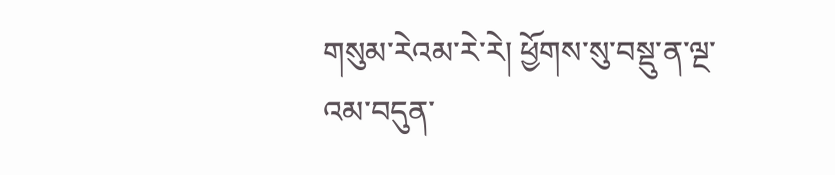གསུམ་རེའམ་རེ་རེ། ཕྱོགས་སུ་བསྡུ་ན་ལྔ་འམ་བདུན་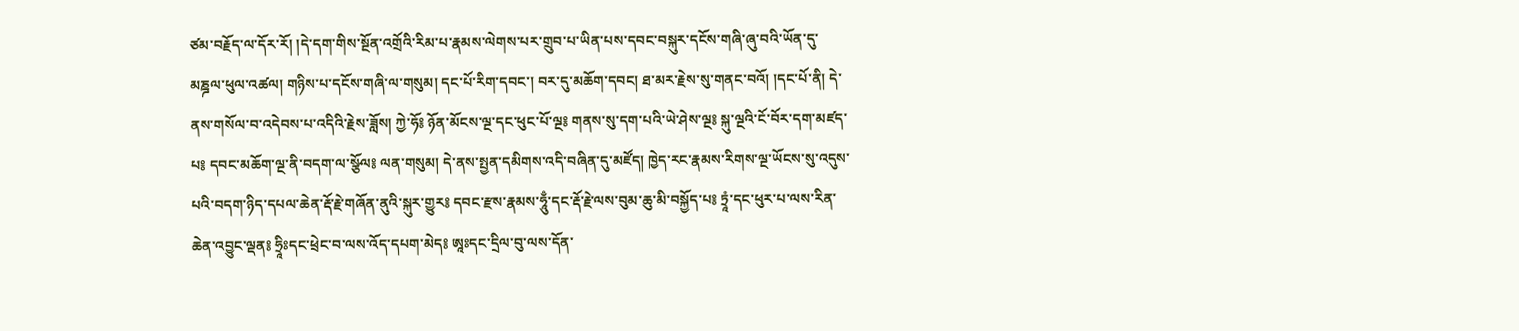ཙམ་བརྗོད་ལ་དོར་རོ། །དེ་དག་གིས་སྔོན་འགྲོའི་རིམ་པ་རྣམས་ལེགས་པར་གྲུབ་པ་ཡིན་པས་དབང་བསྐུར་དངོས་གཞི་ཞུ་བའི་ཡོན་དུ་མཎྜལ་ཕུལ་འཚལ། གཉིས་པ་དངོས་གཞི་ལ་གསུམ། དང་པོ་རིག་དབང་། བར་དུ་མཆོག་དབང། ཐ་མར་རྗེས་སུ་གནང་བའོ། །དང་པོ་ནི། དེ་ནས་གསོལ་བ་འདེབས་པ་འདིའི་རྗེས་ཟློས། ཀྱེ་ཧོ༔ ཉོན་མོངས་ལྔ་དང་ཕུང་པོ་ལྔ༔ གནས་སུ་དག་པའི་ཡེ་ཤེས་ལྔ༔ སྐུ་ལྔའི་ངོ་བོར་དག་མཛད་པ༔ དབང་མཆོག་ལྔ་ནི་བདག་ལ་སྩོལ༔ ལན་གསུམ། དེ་ནས་སྤྱན་དམིགས་འདི་བཞིན་དུ་མཛོད། ཁྱེད་རང་རྣམས་རིགས་ལྔ་ཡོངས་སུ་འདུས་པའི་བདག་ཉིད་དཔལ་ཆེན་རྡོ་རྗེ་གཞོན་ནུའི་སྐུར་གྱུར༔ དབང་རྫས་རྣམས་ཧཱུྃ་དང་རྡོ་རྗེ་ལས་བུམ་ཆུ་མི་བསྐྱོད་པ༔ ཏྲཱཾ་དང་ཕུར་པ་ལས་རིན་ཆེན་འབྱུང་ལྡན༔ ཧྲཱིཿདང་ཕྲེང་བ་ལས་འོད་དཔག་མེད༔ ཨཱཿདང་དྲིལ་བུ་ལས་དོན་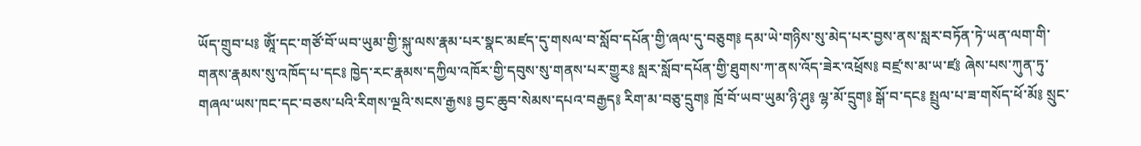ཡོད་གྲུབ་པ༔ ཨཱོཾ་དང་གཙོ་བོ་ཡབ་ཡུམ་གྱི་སྐུ་ལས་རྣམ་པར་སྣང་མཛད་དུ་གསལ་བ་སློབ་དཔོན་གྱི་ཞལ་དུ་བཅུག༔ དམ་ཡེ་གཉིས་སུ་མེད་པར་བྱས་ནས་སླར་བཏོན་ཏེ་ཡན་ལག་གི་གནས་རྣམས་སུ་འཁོད་པ་དང༔ ཁྱེད་རང་རྣམས་དཀྱིལ་འཁོར་གྱི་དབུས་སུ་གནས་པར་གྱུར༔ སླར་སློབ་དཔོན་གྱི་ཐུགས་ཀ་ནས་འོད་ཟེར་འཕྲོས༔ བཛྲ་ས་མ་ཡ་ཛ༔ ཞེས་པས་ཀུན་ཏུ་གཞལ་ཡས་ཁང་དང་བཅས་པའི་རིགས་ལྔའི་སངས་རྒྱས༔ བྱང་ཆུབ་སེམས་དཔའ་བརྒྱད༔ རིག་མ་བཅུ་དྲུག༔ ཁྲོ་བོ་ཡབ་ཡུམ་ཉི་ཤུ༔ ལྷ་མོ་དྲུག༔ སྒོ་བ་དང༔ སྤྲུལ་པ་ཟ་གསོད་ཕོ་མོ༔ སྲུང་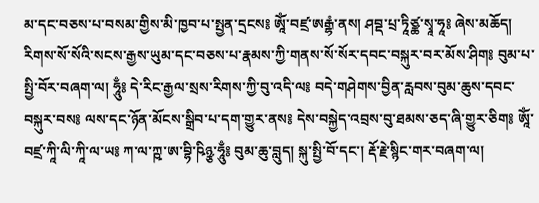མ་དང་བཅས་པ་བསམ་གྱིས་མི་ཁྱབ་པ་སྤྱན་དྲངས༔ ཨཱོཾ་བཛྲ་ཨརྒྷཾ་ནས། ཤབྡ་པྲ་ཏཱིཙྪ་སྭཱ་ཧཱ༔ ཞེས་མཆོད། རིགས་སོ་སོའི་སངས་རྒྱས་ཡུམ་དང་བཅས་པ་རྣམས་ཀྱི་གནས་སོ་སོར་དབང་བསྐུར་བར་མོས་ཤིག༔ བུམ་པ་སྤྱི་བོར་བཞག་ལ། ཧཱུྃ༔ དེ་རིང་རྒྱལ་སྲས་རིགས་ཀྱི་བུ་འདི་ལ༔ བདེ་གཤེགས་བྱིན་རླབས་བུམ་ཆུས་དབང་བསྐུར་བས༔ ལས་དང་ཉོན་མོངས་སྒྲིབ་པ་དག་གྱུར་ནས༔ དེས་བསྐྱེད་འབྲས་བུ་ཐམས་ཅད་ཞི་གྱུར་ཅིག༔ ཨཱོཾ་བཛྲ་ཀཱི་ལི་ཀཱི་ལ་ཡ༔ ཀ་ལ་ཀྵ་ཨ་བྷི་ཥིཉྩ་ཧཱུྃ༔ བུམ་ཆུ་བླུད། སྐུ་སྤྱི་བོ་དང་། རྡོ་རྗེ་སྙིང་གར་བཞག་ལ།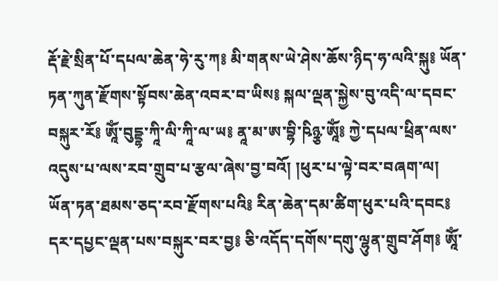རྡོ་རྗེ་སྲིན་པོ་དཔལ་ཆེན་ཧེ་རུ་ཀ༔ མི་གནས་ཡེ་ཤེས་ཆོས་ཉིད་ཧ་ལའི་སྐུ༔ ཡོན་ཏན་ཀུན་རྫོགས་སྟོབས་ཆེན་འབར་བ་ཡིས༔ སྐལ་ལྡན་སྐྱེས་བུ་འདི་ལ་དབང་བསྐུར་རོ༔ ཨཱོཾ་བུདྡྷ་ཀཱི་ལི་ཀཱི་ལ་ཡ༔ ནཱ་མ་ཨ་བྷི་ཥིཉྩ་ཨཱོཾ༔ ཀྱེ་དཔལ་ཕྲིན་ལས་འདུས་པ་ལས་རབ་གྲུབ་པ་རྩལ་ཞེས་བྱ་བའོ། །ཕུར་པ་ལྟེ་བར་བཞག་ལ། ཡོན་ཏན་ཐམས་ཅད་རབ་རྫོགས་པའི༔ རིན་ཆེན་དམ་ཚིག་ཕུར་པའི་དབང༔ དར་དཔྱང་ལྡན་པས་བསྐུར་བར་བྱ༔ ཅི་འདོད་དགོས་དགུ་ལྷུན་གྲུབ་ཤོག༔ ཨཱོཾ་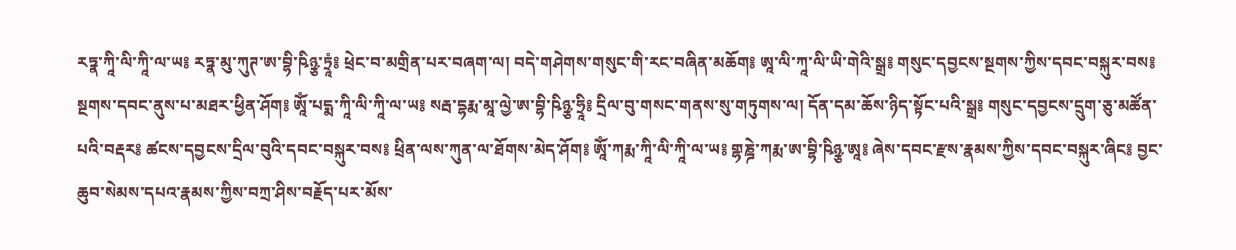རཏྣ་ཀཱི་ལི་ཀཱི་ལ་ཡ༔ རཏྣ་མུ་ཀུཊ་ཨ་བྷི་ཥིཉྩ་ཏྲཱཾ༔ ཕྲེང་བ་མགྲིན་པར་བཞག་ལ། བདེ་གཤེགས་གསུང་གི་རང་བཞིན་མཆོག༔ ཨཱ་ལི་ཀཱ་ལི་ཡི་གེའི་སྒྲ༔ གསུང་དབྱངས་སྔགས་ཀྱིས་དབང་བསྐུར་བས༔ སྔགས་དབང་ནུས་པ་མཐར་ཕྱིན་ཤོག༔ ཨཱོཾ་པདྨ་ཀཱི་ལི་ཀཱི་ལ་ཡ༔ སརྦ་དྷརྨ་མཱ་ལྱེ་ཨ་བྷི་ཥིཉྩ་ཧྲཱི༔ དྲིལ་བུ་གསང་གནས་སུ་གཏུགས་ལ། དོན་དམ་ཆོས་ཉིད་སྟོང་པའི་སྒྲ༔ གསུང་དབྱངས་དྲུག་ཅུ་མཚོན་པའི་བརྡར༔ ཚངས་དབྱངས་དྲིལ་བུའི་དབང་བསྐུར་བས༔ ཕྲིན་ལས་ཀུན་ལ་ཐོགས་མེད་ཤོག༔ ཨཱོཾ་ཀརྨ་ཀཱི་ལི་ཀཱི་ལ་ཡ༔ གྷཎྜེ་ཀརྨ་ཨ་བྷི་ཥིཉྩ་ཨཱ༔ ཞེས་དབང་རྫས་རྣམས་ཀྱིས་དབང་བསྐུར་ཞིང༔ བྱང་ཆུབ་སེམས་དཔའ་རྣམས་ཀྱིས་བཀྲ་ཤིས་བརྗོད་པར་མོས་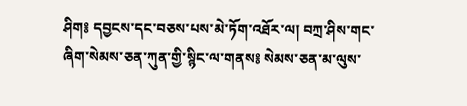ཤིག༔ དབྱངས་དང་བཅས་པས་མེ་ཏོག་འཐོར་ལ། བཀྲ་ཤིས་གང་ཞིག་སེམས་ཅན་ཀུན་གྱི་སྙིང་ལ་གནས༔ སེམས་ཅན་མ་ལུས་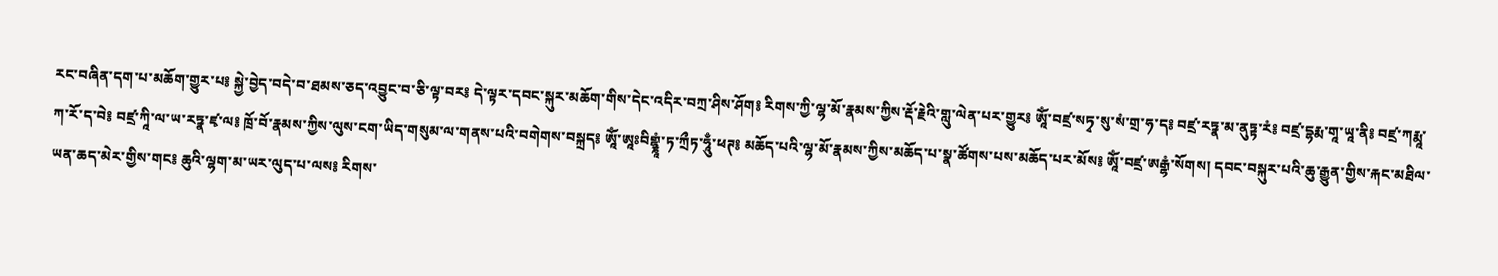རང་བཞིན་དག་པ་མཆོག་གྱུར་པ༔ སྐྱེ་བྱེད་བདེ་བ་ཐམས་ཅད་འབྱུང་བ་ཅི་ལྟ་བར༔ དེ་ལྟར་དབང་སྐུར་མཆོག་གིས་དེང་འདིར་བཀྲ་ཤིས་ཤོག༔ རིགས་ཀྱི་ལྷ་མོ་རྣམས་ཀྱིས་རྡོ་རྗེའི་གླུ་ལེན་པར་གྱུར༔ ཨཱོཾ་བཛྲ་སཏྭ་སུ་སཾ་གྲ་ཧ་ད༔ བཛྲ་རཏྣ་མ་ནུཏྟ་རཾ༔ བཛྲ་དྷརྨ་གཱ་ཡཱ་ནི༔ བཛྲ་ཀརྨཱ་ཀ་རོ་ད་བེ༔ བཛྲ་ཀཱི་ལ་ཡ་རཏྣ་ཛྭ་ལ༔ ཁྲོ་བོ་རྣམས་ཀྱིས་ལུས་ངག་ཡིད་གསུམ་ལ་གནས་པའི་བགེགས་བསྐྲད༔ ཨཱོཾ་ཨཱཿབིགྷྣཱཾ་ཏ་ཀྲྀཏ་ཧཱུྃ་ཕཊ༔ མཆོད་པའི་ལྷ་མོ་རྣམས་ཀྱིས་མཆོད་པ་སྣ་ཚོགས་པས་མཆོད་པར་མོས༔ ཨཱོཾ་བཛྲ་ཨརྒྷཾ་སོགས། དབང་བསྐུར་པའི་ཆུ་རྒྱུན་གྱིས་རྐང་མཐིལ་ཡན་ཆད་མེར་གྱིས་གང༔ ཆུའི་ལྷག་མ་ཡར་ལུད་པ་ལས༔ རིགས་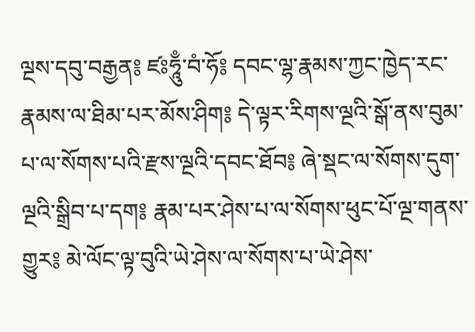ལྔས་དབུ་བརྒྱན༔ ཛཿཧཱུྃ་བཾ་ཧོ༔ དབང་ལྷ་རྣམས་ཀྱང་ཁྱེད་རང་རྣམས་ལ་ཐིམ་པར་མོས་ཤིག༔ དེ་ལྟར་རིགས་ལྔའི་སྒོ་ནས་བུམ་པ་ལ་སོགས་པའི་རྫས་ལྔའི་དབང་ཐོབ༔ ཞེ་སྡང་ལ་སོགས་དུག་ལྔའི་སྒྲིབ་པ་དག༔ རྣམ་པར་ཤེས་པ་ལ་སོགས་ཕུང་པོ་ལྔ་གནས་གྱུར༔ མེ་ལོང་ལྟ་བུའི་ཡེ་ཤེས་ལ་སོགས་པ་ཡེ་ཤེས་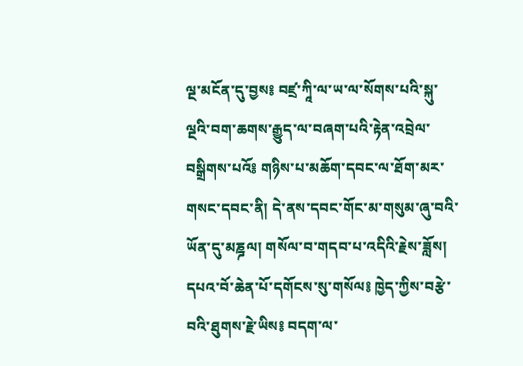ལྔ་མངོན་དུ་བྱས༔ བཛྲ་ཀཱི་ལ་ཡ་ལ་སོགས་པའི་སྐུ་ལྔའི་བག་ཆགས་རྒྱུད་ལ་བཞག་པའི་རྟེན་འབྲེལ་བསྒྲིགས་པའོ༔ གཉིས་པ་མཆོག་དབང་ལ་ཐོག་མར་གསང་དབང་ནི། དེ་ནས་དབང་གོང་མ་གསུམ་ཞུ་བའི་ཡོན་དུ་མཎྜལ། གསོལ་བ་གདབ་པ་འདིའི་རྗེས་ཟློས། དཔའ་བོ་ཆེན་པོ་དགོངས་སུ་གསོལ༔ ཁྱེད་ཀྱིས་བརྩེ་བའི་ཐུགས་རྗེ་ཡིས༔ བདག་ལ་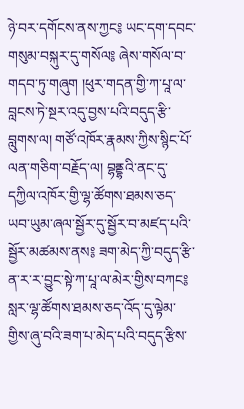ཉེ་བར་དགོངས་ནས་ཀྱང༔ ཡང་དག་དབང་གསུམ་བསྐུར་དུ་གསོལ༔ ཞེས་གསོལ་བ་གདབ་ཏུ་གཞུག །ཕུར་གདན་གྱི་ཀ་པཱ་ལ་བླངས་ཏེ་སྔར་འདུ་བྱས་པའི་བདུད་རྩི་བླུགས་ལ། གཙོ་འཁོར་རྣམས་ཀྱིས་སྙིང་པོ་ལན་གཅིག་བརྗོད་ལ། བྷནྡྷའི་ནང་དུ་དཀྱིལ་འཁོར་གྱི་ལྷ་ཚོགས་ཐམས་ཅད་ཡབ་ཡུམ་ཞལ་སྦྱོར་དུ་སྦྱོར་བ་མཛད་པའི་སྦྱོར་མཚམས་ནས༔ ཟག་མེད་ཀྱི་བདུད་རྩི་ན་ར་ར་བྱུང་སྟེ་ཀ་པཱ་ལ་མེར་གྱིས་བཀང༔ སླར་ལྷ་ཚོགས་ཐམས་ཅད་འོད་དུ་ལྟེམ་གྱིས་ཞུ་བའི་ཟག་པ་མེད་པའི་བདུད་རྩིས་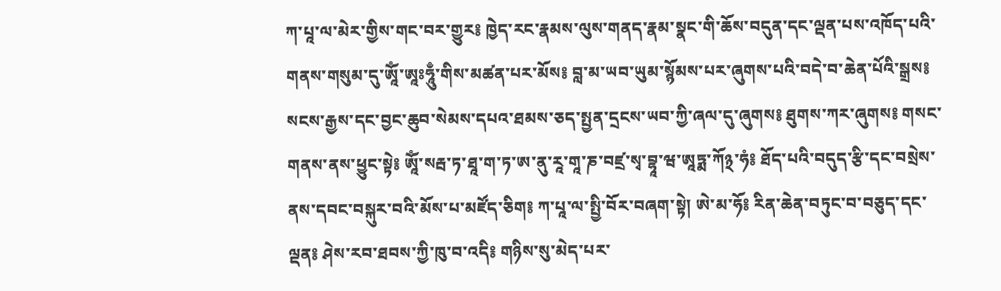ཀ་པཱ་ལ་མེར་གྱིས་གང་བར་གྱུར༔ ཁྱེད་རང་རྣམས་ལུས་གནད་རྣམ་སྣང་གི་ཆོས་བདུན་དང་ལྡན་པས་འཁོད་པའི་གནས་གསུམ་དུ་ཨཱོཾ་ཨཱཿཧཱུྃ་གིས་མཚན་པར་མོས༔ བླ་མ་ཡབ་ཡུམ་སྙོམས་པར་ཞུགས་པའི་བདེ་བ་ཆེན་པོའི་སྒྲས༔ སངས་རྒྱས་དང་བྱང་ཆུབ་སེམས་དཔའ་ཐམས་ཅད་སྤྱན་དྲངས་ཡབ་ཀྱི་ཞལ་དུ་ཞུགས༔ ཐུགས་ཀར་ཞུགས༔ གསང་གནས་ནས་ཕྱུང་སྟེ༔ ཨཱོཾ་སརྦ་ཏ་ཐཱ་ག་ཏ་ཨ་ནུ་རཱ་གཱ་ཎ་བཛྲ་སྭ་བྷཱ་ཝ་ཨཱཏྨ་ཀོ྅་ཧཾ༔ ཐོད་པའི་བདུད་རྩི་དང་བསྲེས་ནས་དབང་བསྐུར་བའི་མོས་པ་མཛོད་ཅིག༔ ཀ་པཱ་ལ་སྤྱི་བོར་བཞག་སྟེ། ཨེ་མ་ཧོ༔ རིན་ཆེན་བཏུང་བ་བཅུད་དང་ལྡན༔ ཤེས་རབ་ཐབས་ཀྱི་ཁུ་བ་འདི༔ གཉིས་སུ་མེད་པར་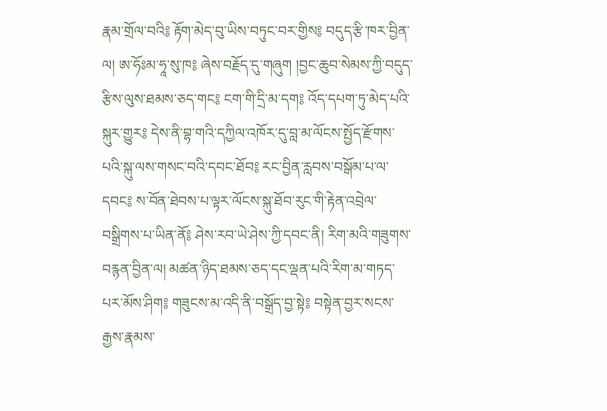རྣམ་གྲོལ་བའི༔ རྟོག་མེད་བུ་ཡིས་བཏུང་བར་གྱིས༔ བདུད་རྩི་ཁར་བྱིན་ལ། ཨ་ཧོཿམ་ཧཱ་སུ་ཁ༔ ཞེས་བརྗོད་དུ་གཞུག །བྱང་ཆུབ་སེམས་ཀྱི་བདུད་རྩིས་ལུས་ཐམས་ཅད་གང༔ ངག་གི་དྲི་མ་དག༔ འོད་དཔག་ཏུ་མེད་པའི་སྐུར་གྱུར༔ དེས་ནི་བྷ་གའི་དཀྱིལ་འཁོར་དུ་བླ་མ་ལོངས་སྤྱོད་རྫོགས་པའི་སྐུ་ལས་གསང་བའི་དབང་ཐོབ༔ རང་བྱིན་རླབས་བསྒོམ་པ་ལ་དབང༔ ས་བོན་ཐེབས་པ་ལྟར་ལོངས་སྐུ་ཐོབ་རུང་གི་རྟེན་འབྲེལ་བསྒྲིགས་པ་ཡིན་ནོ༔ ཤེས་རབ་ཡེ་ཤེས་ཀྱི་དབང་ནི། རིག་མའི་གཟུགས་བརྙན་བྱིན་ལ། མཚན་ཉིད་ཐམས་ཅད་དང་ལྡན་པའི་རིག་མ་གཏད་པར་མོས་ཤིག༔ གཟུངས་མ་འདི་ནི་བསྒྲོད་བྱ་སྟེ༔ བསྟེན་བྱར་སངས་རྒྱས་རྣམས་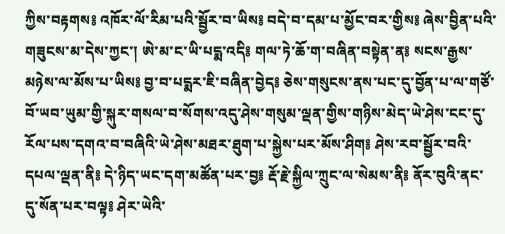ཀྱིས་བརྟགས༔ འཁོར་ལོ་རིམ་པའི་སྦྱོར་བ་ཡིས༔ བདེ་བ་དམ་པ་མྱོང་བར་གྱིས༔ ཞེས་བྱིན་པའི་གཟུངས་མ་དེས་ཀྱང་། ཨེ་མ་ང་ཡི་པདྨ་འདི༔ གལ་ཏེ་ཆོ་ག་བཞིན་བསྟེན་ན༔ སངས་རྒྱས་མཉེས་ལ་མོས་པ་ཡིས༔ བྱ་བ་པདྨར་ཇི་བཞིན་བྱེད༔ ཅེས་གསུངས་ནས་པང་དུ་བྱོན་པ་ལ་གཙོ་བོ་ཡབ་ཡུམ་གྱི་སྐུར་གསལ་བ་སོགས་འདུ་ཤེས་གསུམ་ལྡན་གྱིས་གཉིས་མེད་ཡེ་ཤེས་ངང་དུ་རོལ་པས་དགའ་བ་བཞིའི་ཡེ་ཤེས་མཐར་ཐུག་པ་སྐྱེས་པར་མོས་ཤིག༔ ཤེས་རབ་སྦྱོར་བའི་དཔལ་ལྡན་ནི༔ དེ་ཉིད་ཡང་དག་མཚོན་པར་བྱ༔ རྡོ་རྗེ་སྐྱིལ་ཀྲུང་ལ་སེམས་ནི༔ ནོར་བུའི་ནང་དུ་སོན་པར་བལྟ༔ ཤེར་ཡེའི་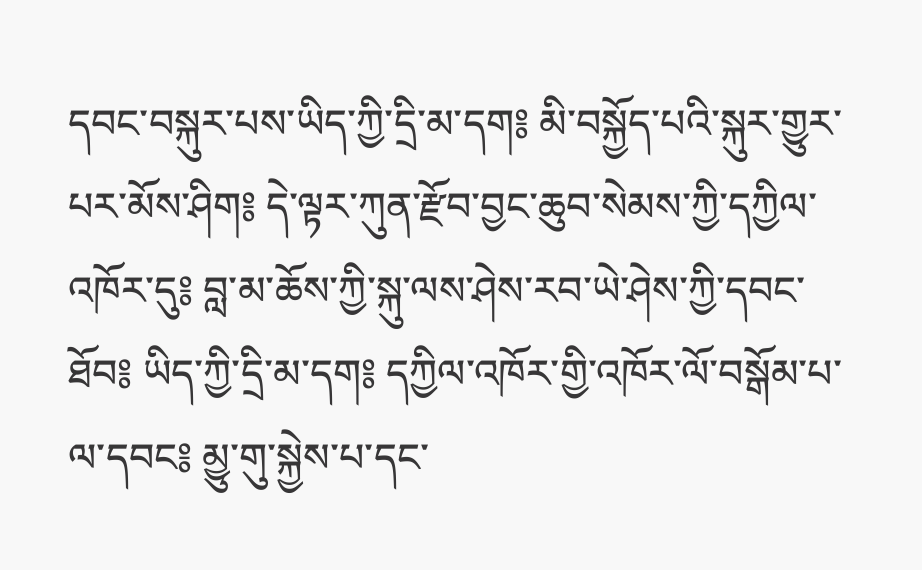དབང་བསྐུར་པས་ཡིད་ཀྱི་དྲི་མ་དག༔ མི་བསྐྱོད་པའི་སྐུར་གྱུར་པར་མོས་ཤིག༔ དེ་ལྟར་ཀུན་རྫོབ་བྱང་ཆུབ་སེམས་ཀྱི་དཀྱིལ་འཁོར་དུ༔ བླ་མ་ཆོས་ཀྱི་སྐུ་ལས་ཤེས་རབ་ཡེ་ཤེས་ཀྱི་དབང་ཐོབ༔ ཡིད་ཀྱི་དྲི་མ་དག༔ དཀྱིལ་འཁོར་གྱི་འཁོར་ལོ་བསྒོམ་པ་ལ་དབང༔ མྱུ་གུ་སྐྱེས་པ་དང་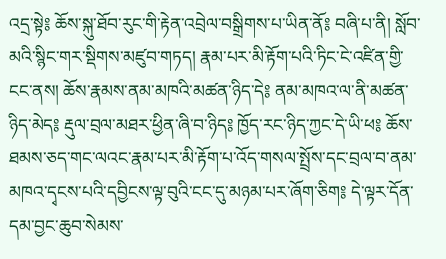འདྲ་སྟེ༔ ཆོས་སྐུ་ཐོབ་རུང་གི་རྟེན་འབྲེལ་བསྒྲིགས་པ་ཡིན་ནོ༔ བཞི་པ་ནི། སློབ་མའི་སྙིང་གར་སྡིགས་མཛུབ་གཏད། རྣམ་པར་མི་རྟོག་པའི་ཏིང་ངེ་འཛིན་གྱི་ངང་ནས། ཆོས་རྣམས་ནམ་མཁའི་མཚན་ཉིད་དེ༔ ནམ་མཁའ་ལ་ནི་མཚན་ཉིད་མེད༔ རྡུལ་བྲལ་མཐར་ཕྱིན་ཞི་བ་ཉིད༔ ཁྱོད་རང་ཉིད་ཀྱང་དེ་ཡི་ཕ༔ ཆོས་ཐམས་ཅད་གང་ལའང་རྣམ་པར་མི་རྟོག་པ་འོད་གསལ་སྤྲོས་དང་བྲལ་བ་ནམ་མཁའ་དྭངས་པའི་དབྱིངས་ལྟ་བུའི་ངང་དུ་མཉམ་པར་ཞོག་ཅིག༔ དེ་ལྟར་དོན་དམ་བྱང་ཆུབ་སེམས་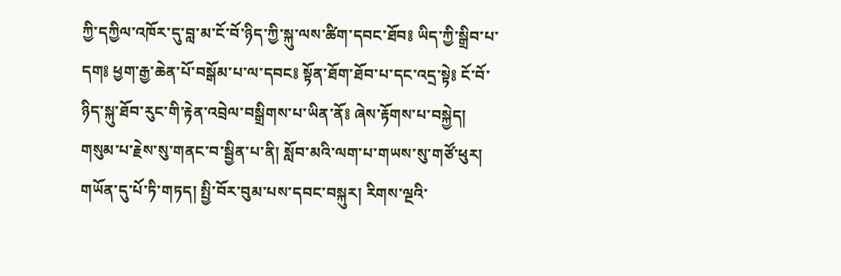ཀྱི་དཀྱིལ་འཁོར་དུ་བླ་མ་ངོ་བོ་ཉིད་ཀྱི་སྐུ་ལས་ཚིག་དབང་ཐོབ༔ ཡིད་ཀྱི་སྒྲིབ་པ་དག༔ ཕྱག་རྒྱ་ཆེན་པོ་བསྒོམ་པ་ལ་དབང༔ སྟོན་ཐོག་ཐོབ་པ་དང་འདྲ་སྟེ༔ ངོ་བོ་ཉིད་སྐུ་ཐོབ་རུང་གི་རྟེན་འབྲེལ་བསྒྲིགས་པ་ཡིན་ནོ༔ ཞེས་རྟོགས་པ་བསྐྱེད། གསུམ་པ་རྗེས་སུ་གནང་བ་སྦྱིན་པ་ནི། སློབ་མའི་ལག་པ་གཡས་སུ་གཙོ་ཕུར། གཡོན་དུ་པོ་ཏི་གཏད། སྤྱི་བོར་བུམ་པས་དབང་བསྐུར། རིགས་ལྔའི་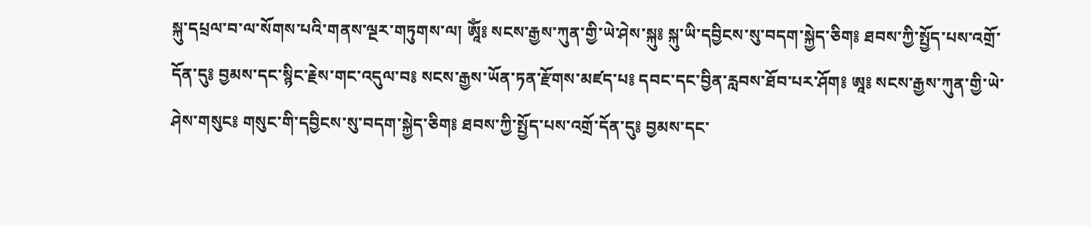སྐུ་དཔྲལ་བ་ལ་སོགས་པའི་གནས་ལྔར་གཏུགས་ལ། ཨཱོཾ༔ སངས་རྒྱས་ཀུན་གྱི་ཡེ་ཤེས་སྐུ༔ སྐུ་ཡི་དབྱིངས་སུ་བདག་སྐྱེད་ཅིག༔ ཐབས་ཀྱི་སྤྱོད་པས་འགྲོ་དོན་དུ༔ བྱམས་དང་སྙིང་རྗེས་གང་འདུལ་བ༔ སངས་རྒྱས་ཡོན་ཏན་རྫོགས་མཛད་པ༔ དབང་དང་བྱིན་རླབས་ཐོབ་པར་ཤོག༔ ཨཱ༔ སངས་རྒྱས་ཀུན་གྱི་ཡེ་ཤེས་གསུང༔ གསུང་གི་དབྱིངས་སུ་བདག་སྐྱེད་ཅིག༔ ཐབས་ཀྱི་སྤྱོད་པས་འགྲོ་དོན་དུ༔ བྱམས་དང་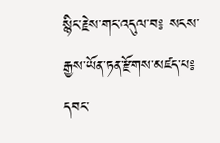སྙིང་རྗེས་གང་འདུལ་བ༔ སངས་རྒྱས་ཡོན་ཏན་རྫོགས་མཛད་པ༔ དབང་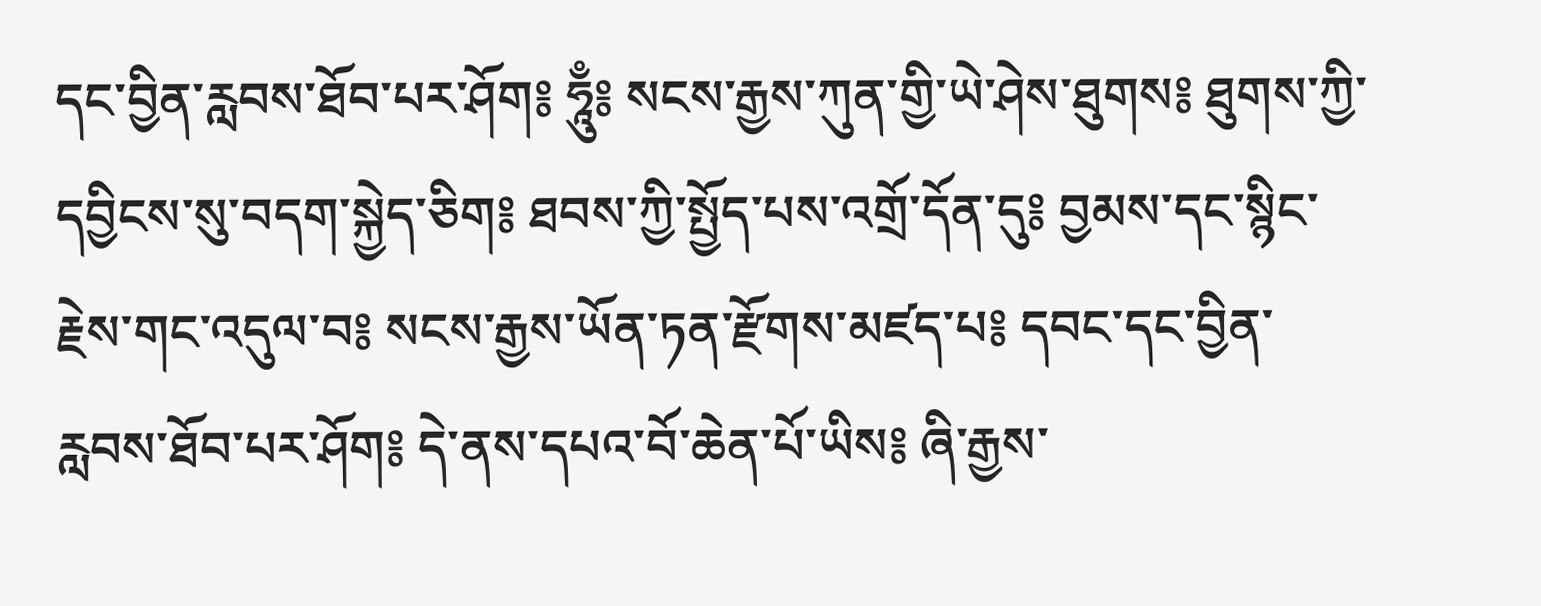དང་བྱིན་རླབས་ཐོབ་པར་ཤོག༔ ཧཱུྃ༔ སངས་རྒྱས་ཀུན་གྱི་ཡེ་ཤེས་ཐུགས༔ ཐུགས་ཀྱི་དབྱིངས་སུ་བདག་སྐྱེད་ཅིག༔ ཐབས་ཀྱི་སྤྱོད་པས་འགྲོ་དོན་དུ༔ བྱམས་དང་སྙིང་རྗེས་གང་འདུལ་བ༔ སངས་རྒྱས་ཡོན་ཏན་རྫོགས་མཛད་པ༔ དབང་དང་བྱིན་རླབས་ཐོབ་པར་ཤོག༔ དེ་ནས་དཔའ་བོ་ཆེན་པོ་ཡིས༔ ཞི་རྒྱས་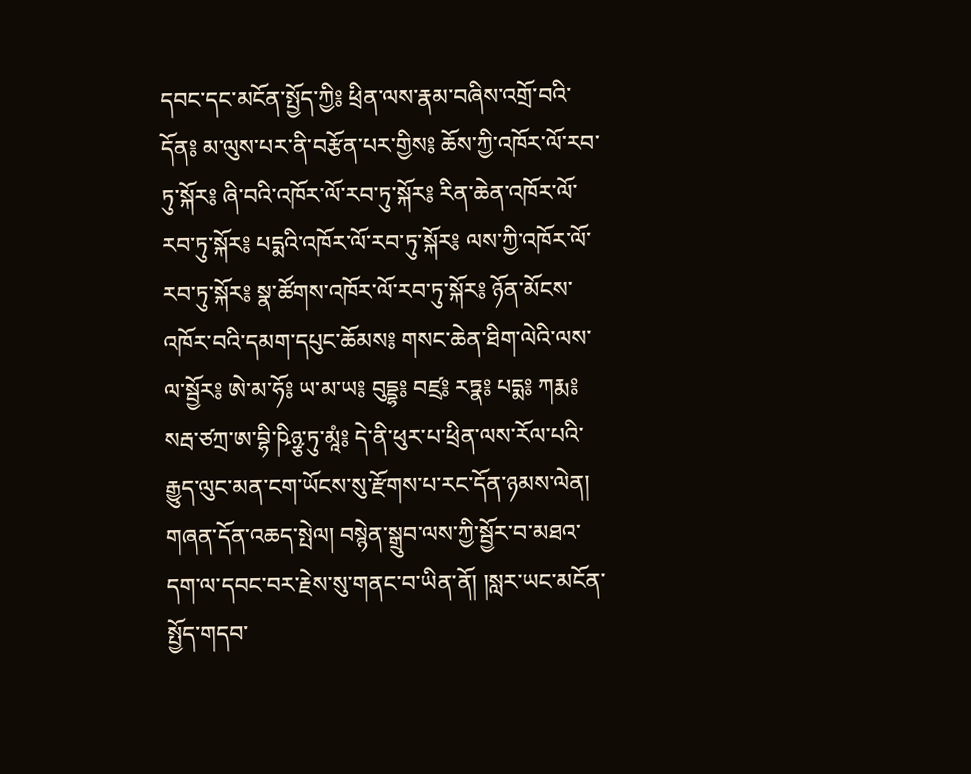དབང་དང་མངོན་སྤྱོད་ཀྱི༔ ཕྲིན་ལས་རྣམ་བཞིས་འགྲོ་བའི་དོན༔ མ་ལུས་པར་ནི་བརྩོན་པར་གྱིས༔ ཆོས་ཀྱི་འཁོར་ལོ་རབ་ཏུ་སྐོར༔ ཞི་བའི་འཁོར་ལོ་རབ་ཏུ་སྐོར༔ རིན་ཆེན་འཁོར་ལོ་རབ་ཏུ་སྐོར༔ པདྨའི་འཁོར་ལོ་རབ་ཏུ་སྐོར༔ ལས་ཀྱི་འཁོར་ལོ་རབ་ཏུ་སྐོར༔ སྣ་ཚོགས་འཁོར་ལོ་རབ་ཏུ་སྐོར༔ ཉོན་མོངས་འཁོར་བའི་དམག་དཔུང་ཆོམས༔ གསང་ཆེན་ཐིག་ལེའི་ལས་ལ་སྦྱོར༔ ཨེ་མ་ཧོ༔ ཡ་མ་ཡ༔ བུདྡྷ༔ བཛྲ༔ རཏྣ༔ པདྨ༔ ཀརྨ༔ སརྦ་ཙཀྲ་ཨ་བྷི་ཥིཉྩ་ཏུ་མཱཾ༔ དེ་ནི་ཕུར་པ་ཕྲིན་ལས་རོལ་པའི་རྒྱུད་ལུང་མན་ངག་ཡོངས་སུ་རྫོགས་པ་རང་དོན་ཉམས་ལེན། གཞན་དོན་འཆད་སྤེལ། བསྙེན་སྒྲུབ་ལས་ཀྱི་སྦྱོར་བ་མཐའ་དག་ལ་དབང་བར་རྗེས་སུ་གནང་བ་ཡིན་ནོ། །སླར་ཡང་མངོན་སྤྱོད་གདབ་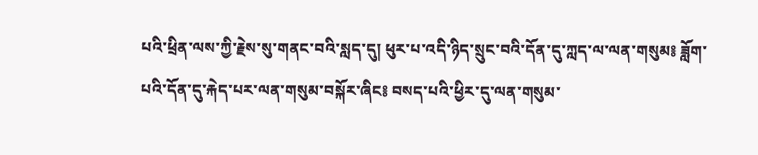པའི་ཕྲིན་ལས་ཀྱི་རྗེས་སུ་གནང་བའི་སླད་དུ། ཕུར་པ་འདི་ཉིད་སྲུང་བའི་དོན་དུ་ཀླད་ལ་ལན་གསུམ༔ ཟློག་པའི་དོན་དུ་རྐེད་པར་ལན་གསུམ་བསྐོར་ཞིང༔ བསད་པའི་ཕྱིར་དུ་ལན་གསུམ་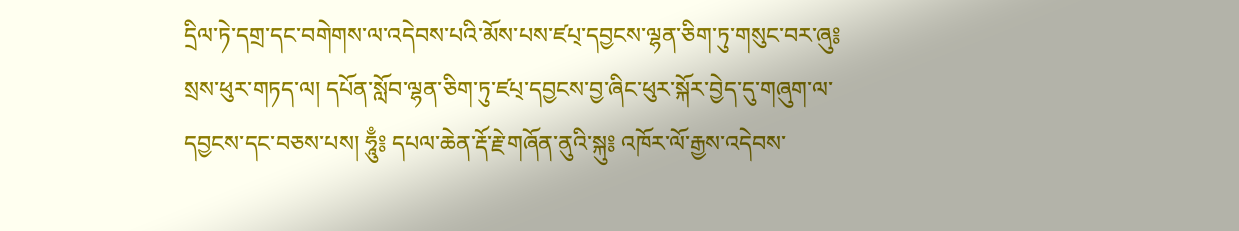དྲིལ་ཏེ་དགྲ་དང་བགེགས་ལ་འདེབས་པའི་མོས་པས་ཛཔ྄་དབྱངས་ལྷན་ཅིག་ཏུ་གསུང་བར་ཞུ༔ སྲས་ཕུར་གཏད་ལ། དཔོན་སློབ་ལྷན་ཅིག་ཏུ་ཛཔ྄་དབྱངས་བྱ་ཞིང་ཕུར་སྐོར་བྱེད་དུ་གཞུག་ལ་དབྱངས་དང་བཅས་པས། ཧཱུྃ༔ དཔལ་ཆེན་རྡོ་རྗེ་གཞོན་ནུའི་སྐུ༔ འཁོར་ལོ་རྒྱས་འདེབས་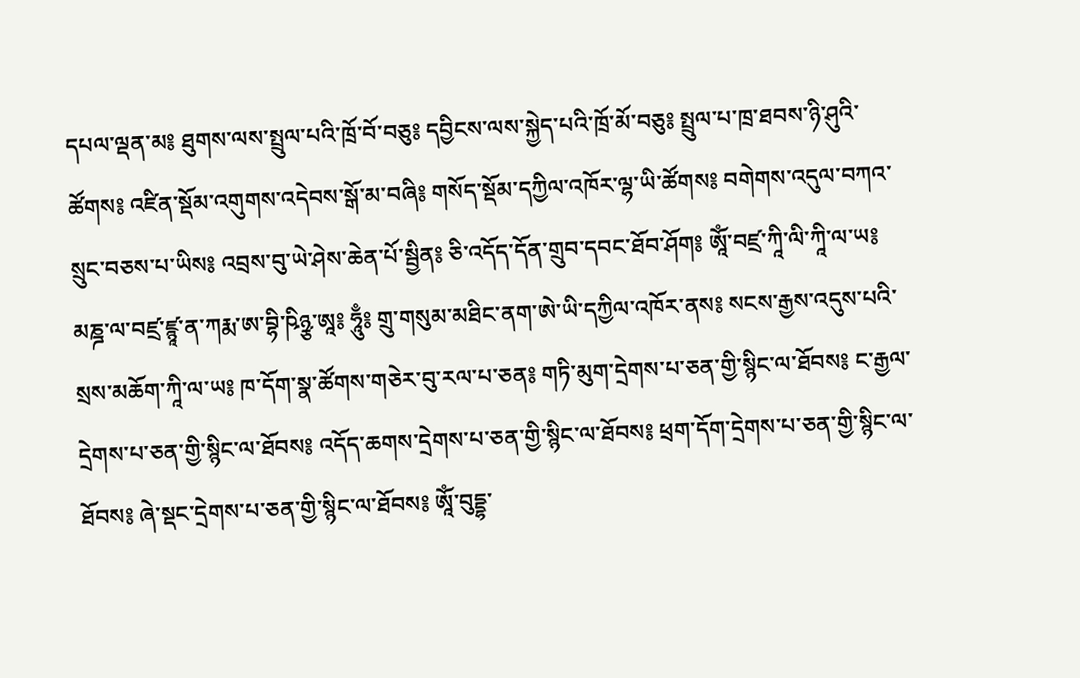དཔལ་ལྡན་མ༔ ཐུགས་ལས་སྤྲུལ་པའི་ཁྲོ་བོ་བཅུ༔ དབྱིངས་ལས་སྐྱེད་པའི་ཁྲོ་མོ་བཅུ༔ སྤྲུལ་པ་ཁྲ་ཐབས་ཉི་ཤུའི་ཚོགས༔ འཛིན་སྡོམ་འགུགས་འདེབས་སྒོ་མ་བཞི༔ གསོད་སྡོམ་དཀྱིལ་འཁོར་ལྷ་ཡི་ཚོགས༔ བགེགས་འདུལ་བཀའ་སྲུང་བཅས་པ་ཡིས༔ འབྲས་བུ་ཡེ་ཤེས་ཆེན་པོ་སྦྱིན༔ ཅི་འདོད་དོན་གྲུབ་དབང་ཐོབ་ཤོག༔ ཨཱོཾ་བཛྲ་ཀཱི་ལི་ཀཱི་ལ་ཡ༔ མཎྜ་ལ་བཛྲ་ཛྙཱ་ན་ཀརྨ་ཨ་བྷི་ཥིཉྩ་ཨཱ༔ ཧཱུྃ༔ གྲུ་གསུམ་མཐིང་ནག་ཨེ་ཡི་དཀྱིལ་འཁོར་ནས༔ སངས་རྒྱས་འདུས་པའི་སྲས་མཆོག་ཀཱི་ལ་ཡ༔ ཁ་དོག་སྣ་ཚོགས་གཅེར་བུ་རལ་པ་ཅན༔ གཏི་མུག་དྲེགས་པ་ཅན་གྱི་སྙིང་ལ་ཐོབས༔ ང་རྒྱལ་དྲེགས་པ་ཅན་གྱི་སྙིང་ལ་ཐོབས༔ འདོད་ཆགས་དྲེགས་པ་ཅན་གྱི་སྙིང་ལ་ཐོབས༔ ཕྲག་དོག་དྲེགས་པ་ཅན་གྱི་སྙིང་ལ་ཐོབས༔ ཞེ་སྡང་དྲེགས་པ་ཅན་གྱི་སྙིང་ལ་ཐོབས༔ ཨཱོཾ་བུདྡྷ་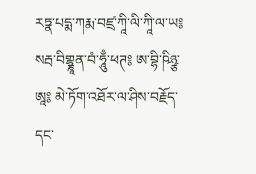རཏྣ་པདྨ་ཀརྨ་བཛྲ་ཀཱི་ལི་ཀཱི་ལ་ཡ༔ སརྦ་བིགྷྣཱན་བཾ་ཧཱུྃ་ཕཊ༔ ཨ་བྷི་ཥིཉྩ་ཨཱ༔ མེ་ཏོག་འཐོར་ལ་ཤིས་བརྗོད་དང་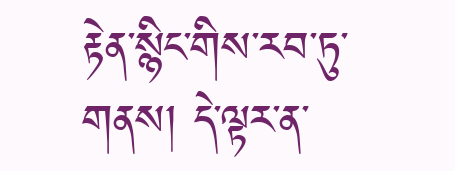རྟེན་སྙིང་གིས་རབ་ཏུ་གནས། དེ་ལྟར་ན་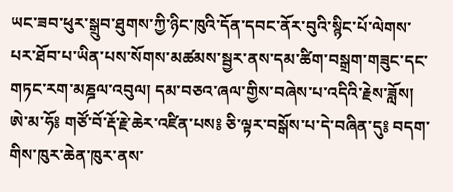ཡང་ཟབ་ཕུར་སྒྲུབ་ཐུགས་ཀྱི་ཉིང་ཁུའི་དོན་དབང་ནོར་བུའི་སྙིང་པོ་ལེགས་པར་ཐོབ་པ་ཡིན་པས་སོགས་མཚམས་སྦྱར་ནས་དམ་ཚིག་བསྒྲག་གཟུང་དང་གཏང་རག་མཎྜལ་འབུལ། དམ་བཅའ་ཞལ་གྱིས་བཞེས་པ་འདིའི་རྗེས་ཟློས། ཨེ་མ་ཧོ༔ གཙོ་བོ་རྡོ་རྗེ་ཆེར་འཛིན་པས༔ ཅི་ལྟར་བསྒོས་པ་དེ་བཞིན་དུ༔ བདག་གིས་ཁུར་ཆེན་ཁུར་ནས་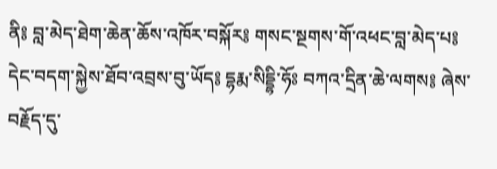ནི༔ བླ་མེད་ཐེག་ཆེན་ཆོས་འཁོར་བསྐོར༔ གསང་སྔགས་གོ་འཕང་བླ་མེད་པ༔ དེང་བདག་སྐྱེས་ཐོབ་འབྲས་བུ་ཡོད༔ དྷརྨ་སིདྡྷི་ཧོཿ བཀའ་དྲིན་ཆེ་ལགས༔ ཞེས་བརྗོད་དུ་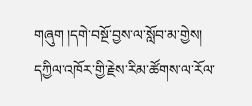གཞུག །དགེ་བསྔོ་བྱས་ལ་སློབ་མ་གྱེས། དཀྱིལ་འཁོར་གྱི་རྗེས་རིམ་ཚོགས་ལ་རོལ་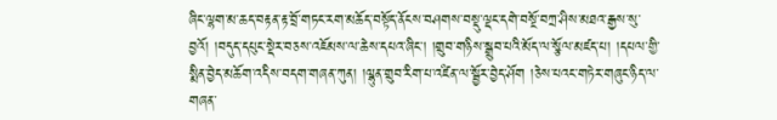ཞིང་ལྷག་མ་ཆད་བརྟན་རྟ་བྲོ་གཏང་རག་མཆོད་བསྟོད་ནོངས་བཤགས་བསྡུ་ལྡང་དགེ་བསྔོ་བཀྲ་ཤིས་མཐའ་རྒྱས་སུ་བྱའོ། །བདུད་དཔུང་སྡེར་བཅས་འཇོམས་ལ་ཆེས་དཔའ་ཞིང་། །གྲུབ་གཉིས་སྒྲུབ་པའི་མོད་ལ་སྩོལ་མཛད་པ། །དཔལ་གྱི་སྨིན་བྱེད་མཆོག་འདིས་བདག་གཞན་ཀུན། །ལྷུན་གྲུབ་རིག་པ་འཛིན་ལ་སྦྱོར་བྱེད་ཤོག །ཅེས་པའང་གཏེར་གཞུང་ཉིད་ལ་གཞན་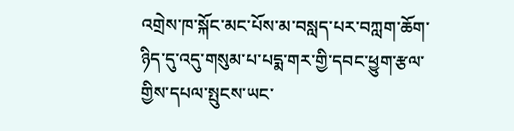འགྲེས་ཁ་སྐོང་མང་པོས་མ་བསླད་པར་བཀླག་ཆོག་ཉིད་དུ་འདུ་གསུམ་པ་པདྨ་གར་གྱི་དབང་ཕྱུག་རྩལ་གྱིས་དཔལ་སྤུངས་ཡང་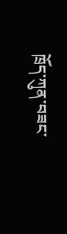ཁྲོད་ཀུན་བཟང་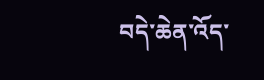བདེ་ཆེན་འོད་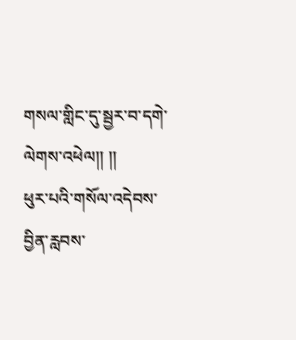གསལ་གླིང་དུ་སྦྱར་བ་དགེ་ལེགས་འཕེལ།། །།
ཕུར་པའི་གསོལ་འདེབས་བྱིན་རླབས་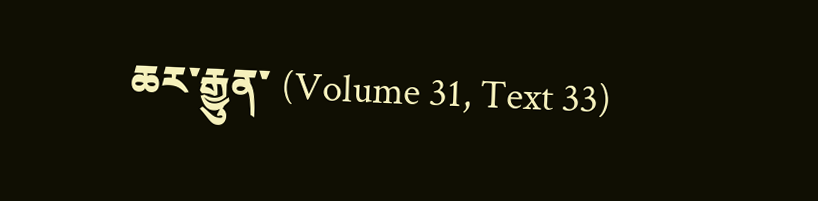ཆར་རྒྱུན་ (Volume 31, Text 33)